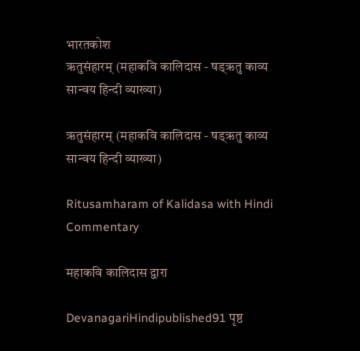भारतकोश
ऋतुसंहारम् (महाकवि कालिदास - षड्ऋतु काव्य सान्वय हिन्दी व्याख्या)

ऋतुसंहारम् (महाकवि कालिदास - षड्ऋतु काव्य सान्वय हिन्दी व्याख्या)

Ritusamharam of Kalidasa with Hindi Commentary

महाकवि कालिदास द्वारा

DevanagariHindipublished91 पृष्ठ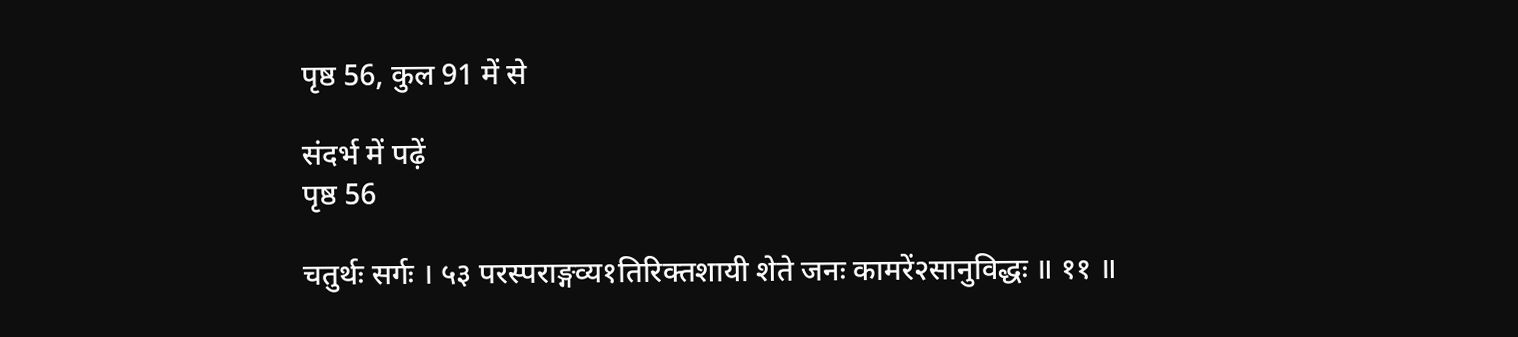पृष्ठ 56, कुल 91 में से

संदर्भ में पढ़ें
पृष्ठ 56

चतुर्थः सर्गः । ५३ परस्पराङ्गव्य१तिरिक्तशायी शेते जनः कामरें२सानुविद्धः ॥ ११ ॥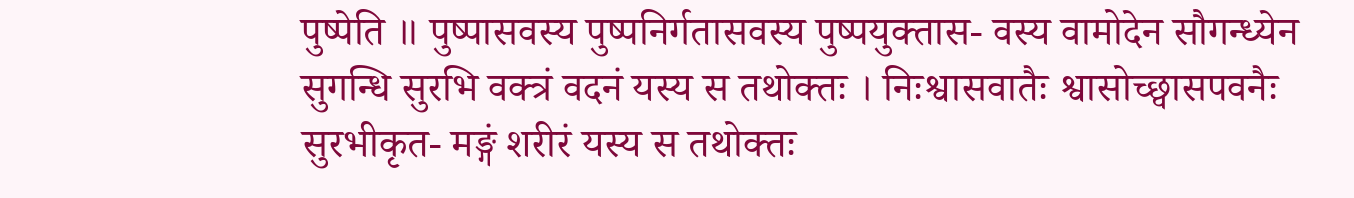पुष्पेति ॥ पुष्पासवस्य पुष्पनिर्गतासवस्य पुष्पयुक्तास- वस्य वामोदेन सौगन्ध्येन सुगन्धि सुरभि वक्त्रं वदनं यस्य स तथोक्तः । निःश्वासवातैः श्वासोच्छ्वासपवनैः सुरभीकृत- मङ्गं शरीरं यस्य स तथोक्तः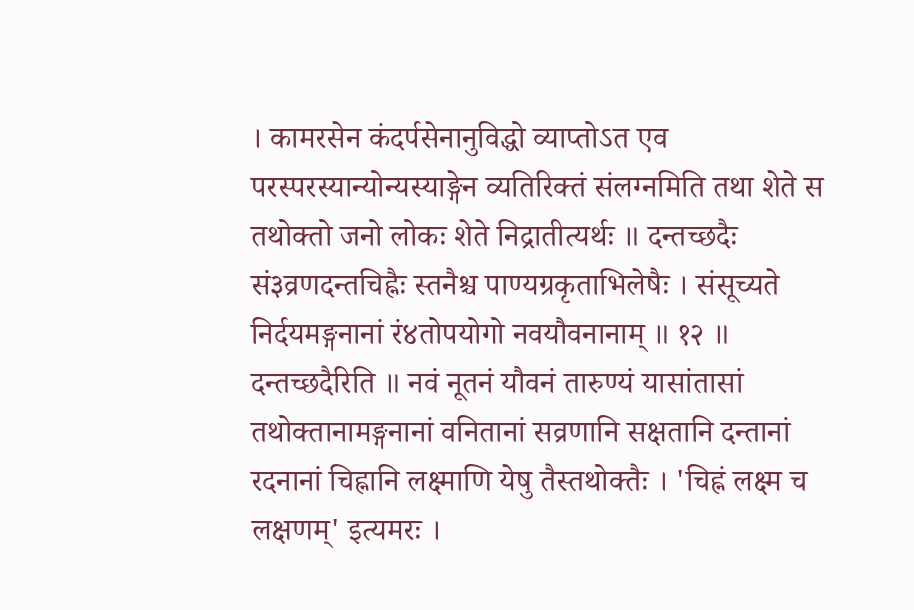। कामरसेन कंदर्पसेनानुविद्धो व्याप्तोऽत एव परस्परस्यान्योन्यस्याङ्गेन व्यतिरिक्तं संलग्नमिति तथा शेते स तथोक्तो जनो लोकः शेते निद्रातीत्यर्थः ॥ दन्तच्छदैः सं३व्रणदन्तचिह्नैः स्तनैश्च पाण्यग्रकृताभिलेषैः । संसूच्यते निर्दयमङ्गनानां रं४तोपयोगो नवयौवनानाम् ॥ १२ ॥ दन्तच्छदैरिति ॥ नवं नूतनं यौवनं तारुण्यं यासांतासां तथोक्तानामङ्गनानां वनितानां सव्रणानि सक्षतानि दन्तानां रदनानां चिह्नानि लक्ष्माणि येषु तैस्तथोक्तैः । 'चिह्नं लक्ष्म च लक्षणम्' इत्यमरः ।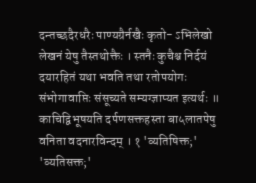दन्तच्छदैरधरैः पाण्यग्रैर्नखैः कृतो- ऽभिलेखो लेखनं येषु तैस्तथोक्तैः । स्तनैः कुचैश्च निर्दयं दयारहितं यथा भवति तथा रतोपयोगः संभोगावाप्तिः संसूच्यते सम्यग्ज्ञाप्यत इत्यर्थः ॥ काचिद्विभूषयति दर्पणसक्तहस्ता बा५लातपेषु वनिता वदनारविन्दम् । १ 'व्यतिषिक्त;' 'व्यतिसक्त;'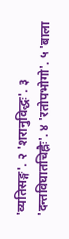'व्यतिसङ्ग'. २ 'शरानुविद्धः'. ३ 'दन्तविघातचिह्नैः'. ४ 'रतोपभोगो'. ५ 'बाला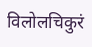विलोलचिकुरं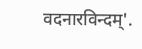वदनारविन्दम्'.